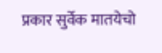प्रकार सुर्वेक मातयेचो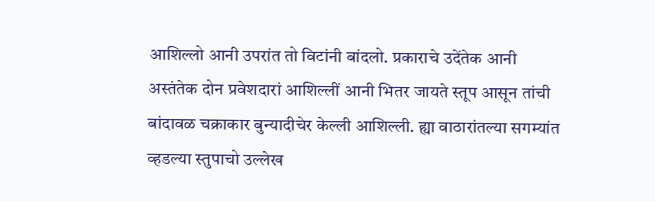आशिल्लो आनी उपरांत तो विटांनी बांदलो. प्रकाराचे उदेंतेक आनी अस्तंतेक दोन प्रवेशदारां आशिल्लीं आनी भितर जायते स्तूप आसून तांची बांदावळ चक्राकार बुन्यादीचेर केल्ली आशिल्ली. ह्या वाठारांतल्या सगम्यांत व्हडल्या स्तुपाचो उल्लेख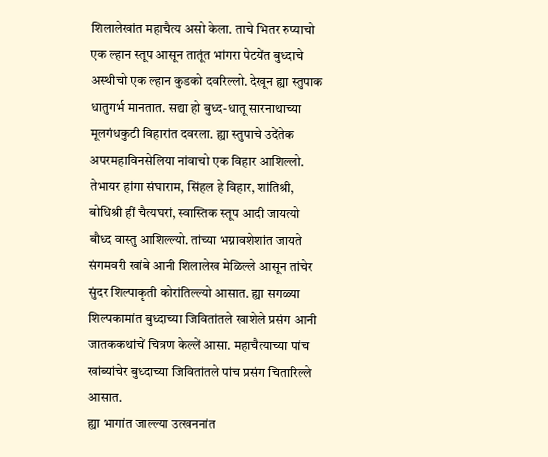शिलालेखांत महाचैत्य असो केला. ताचे भितर रुप्याचो एक ल्हान स्तूप आसून तातूंत भांगरा पेटयेंत बुध्दाचे अस्थीचो एक ल्हान कुडको दवरिल्लो. देखून ह्या स्तुपाक धातुगर्भ मानतात. सद्या हो बुध्द-धातू सारनाथाच्या मूलगंधकुटी विहारांत दवरला. ह्या स्तुपाचे उदेंतेक अपरमहाविनसेलिया नांवाचो एक विहार आशिल्लो. तेभायर हांगा संघाराम, सिंहल हे विहार, शांतिश्री, बोधिश्री हीं चैत्यघरां, स्वास्तिक स्तूप आदी जायत्यो बौध्द वास्तु आशिल्ल्यो. तांच्या भग्नावशेशांत जायते संगमवरी खांबे आनी शिलालेख मेळिल्ले आसून तांचेर सुंदर शिल्पाकृती कोरांतिल्ल्यो आसात. ह्या सगळ्या शिल्पकामांत बुध्दाच्या जिवितांतले खाशेले प्रसंग आनी जातककथांचें चित्रण केल्लें आसा. महाचैत्याच्या पांच खांब्यांचेर बुध्दाच्या जिवितांतले पांच प्रसंग चितारिल्ले आसात.
ह्या भागांत जाल्ल्या उत्खननांत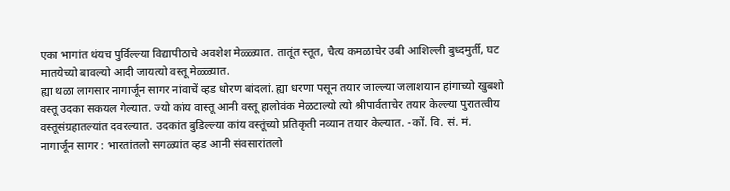एका भागांत थंयच पुर्विल्ल्या विद्यापीठाचे अवशेश मेळ्ळ्यात. तातूंत स्तूत, चैत्य कमळाचेर उबी आशिल्ली बुध्दमुर्ती, घट मातयेच्यो बावल्यो आदी जायत्यो वस्तू मेळ्ळ्यात.
ह्या थळा लागसार नागार्जून सागर नांवाचें व्हड धोरण बांदलां. ह्या धरणा पसून तयार जाल्ल्या जलाशयान हांगाच्यो खुबशो वस्तू उदका सकयल गेल्यात. ज्यो कांय वास्तू आनी वस्तू हालोवंक मेळटाल्यो त्यो श्रीपार्वताचेर तयार केल्ल्या पुरातत्वीय वस्तूसंग्रहातल्यांत दवरल्यात. उदकांत बुडिल्ल्या कांय वस्तूंच्यो प्रतिकृती नव्यान तयार केल्यात. -कों. वि. सं. मं.
नागार्जून सागर : भारतांतलो सगळ्यांत व्हड आनी संवसारांतलो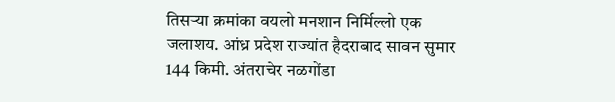तिसऱ्या क्रमांका वयलो मनशान निर्मिल्लो एक जलाशय. आंध्र प्रदेश राज्यांत हैदराबाद सावन सुमार 144 किमी. अंतराचेर नळगोंडा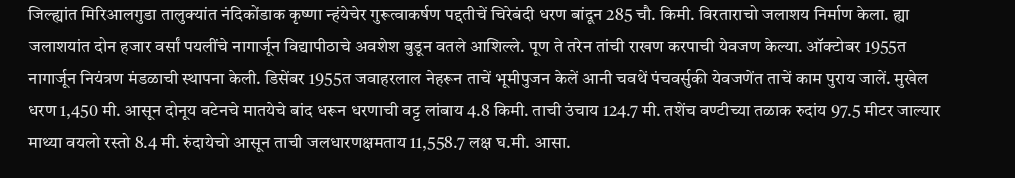जिल्ह्यांत मिरिआलगुडा तालुक्यांत नंदिकोंडाक कृष्णा न्हंयेचेर गुरूत्वाकर्षण पद्दतीचें चिरेबंदी धरण बांदून 285 चौ. किमी. विरताराचो जलाशय निर्माण केला. ह्या जलाशयांत दोन हजार वर्सां पयलींचे नागार्जून विद्यापीठाचे अवशेश बुडून वतले आशिल्ले. पूण ते तरेन तांची राखण करपाची येवजण केल्या. ऑक्टोबर 1955त नागार्जून नियंत्रण मंडळाची स्थापना केली. डिसेंबर 1955त जवाहरलाल नेहरून ताचें भूमीपुजन केलें आनी चवथें पंचवर्सुकी येवजणेंत ताचें काम पुराय जालें. मुखेल धरण 1,450 मी. आसून दोनूय वटेनचे मातयेचे बांद धरून धरणाची वट्ट लांबाय 4.8 किमी. ताची उंचाय 124.7 मी. तशेंच वण्टीच्या तळाक रुदांय 97.5 मीटर जाल्यार माथ्या वयलो रस्तो 8.4 मी. रुंदायेचो आसून ताची जलधारणक्षमताय 11,558.7 लक्ष घ.मी. आसा.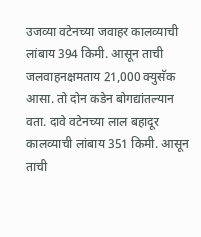उजव्या वटेनच्या जवाहर कालव्याची लांबाय 394 किमी. आसून ताची जलवाहनक्षमताय 21,000 क्युसॅक आसा. तो दोन कडेन बोगद्यांतल्यान वता. दावे वटेनच्या लाल बहादूर कालव्याची लांबाय 351 किमी. आसून ताची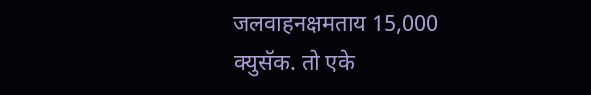जलवाहनक्षमताय 15,000 क्युसॅक. तो एके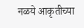नळये आकृतीच्या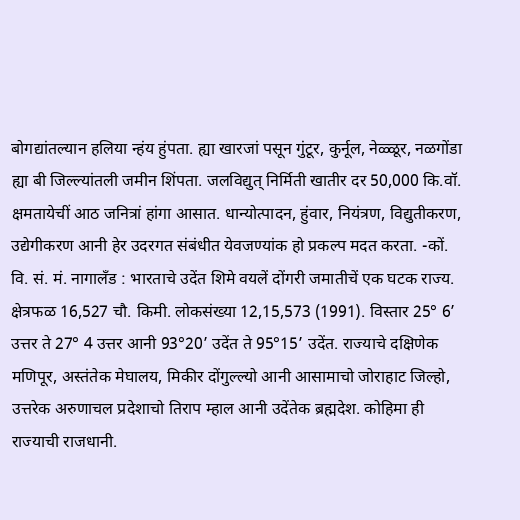बोगद्यांतल्यान हलिया न्हंय हुंपता. ह्या खारजां पसून गुंटूर, कुर्नूल, नेळ्ळूर, नळगोंडा ह्या बी जिल्ल्यांतली जमीन शिंपता. जलविद्युत् निर्मिती खातीर दर 50,000 कि.वॉ. क्षमतायेचीं आठ जनित्रां हांगा आसात. धान्योत्पादन, हुंवार, नियंत्रण, विद्युतीकरण, उद्येगीकरण आनी हेर उदरगत संबंधीत येवजण्यांक हो प्रकल्प मदत करता. -कों. वि. सं. मं. नागालॅंड : भारताचे उदेंत शिमे वयलें दोंगरी जमातीचें एक घटक राज्य. क्षेत्रफळ 16,527 चौ. किमी. लोकसंख्या 12,15,573 (1991). विस्तार 25° 6’ उत्तर ते 27° 4 उत्तर आनी 93°20’ उदेंत ते 95°15’ उदेंत. राज्याचे दक्षिणेक मणिपूर, अस्तंतेक मेघालय, मिकीर दोंगुल्ल्यो आनी आसामाचो जोराहाट जिल्हो, उत्तरेक अरुणाचल प्रदेशाचो तिराप म्हाल आनी उदेंतेक ब्रह्मदेश. कोहिमा ही राज्याची राजधानी.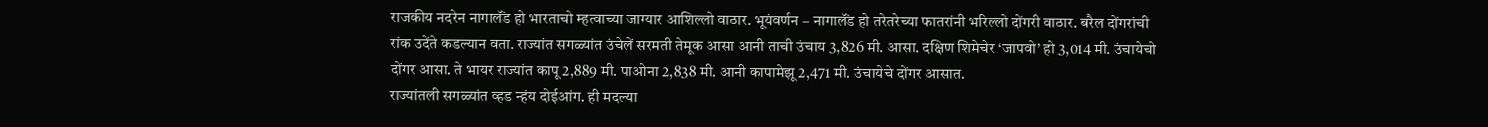राजकीय नदरेन नागालॅंड हो भारताचो म्हत्वाच्या जाग्यार आशिल्लो वाठार. भूयंवर्णन – नागालॅंड हो तरेतरेच्या फातरांनी भरिल्लो दोंगरी वाठार. बरैल दोंगरांची रांक उदेंते कडल्यान वता. राज्यांत सगळ्यांत उंचेलें सरमती तेमूक आसा आनी ताची उंचाय 3,826 मी. आसा. दक्षिण शिमेचेर ‘जापवो’ हो 3,014 मी. उंचायेचो दोंगर आसा. ते भायर राज्यांत कापू 2,889 मी. पाओना 2,838 मी. आनी कापामेझू 2,471 मी. उंचायेचे दोंगर आसात.
राज्यांतली सगळ्यांत व्हड न्हंय दोईआंग. ही मदल्या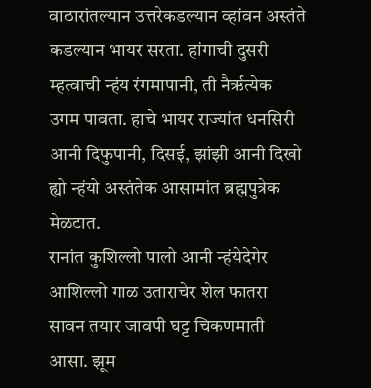वाठारांतल्यान उत्तरेकडल्यान व्हांवन अस्तंते कडल्यान भायर सरता. हांगाची दुसरी म्हत्वाची न्हंय रंगमापानी, ती नैर्ऋत्येक उगम पावता. हाचे भायर राज्यांत धनसिरी आनी दिफुपानी, दिसई, झांझी आनी दिखो ह्यो न्हंयो अस्तंतेक आसामांत ब्रह्मपुत्रेक मेळटात.
रानांत कुशिल्लो पालो आनी न्हंयेदेगेर आशिल्लो गाळ उताराचेर शेल फातरा सावन तयार जावपी घट्ट चिकणमाती आसा. झूम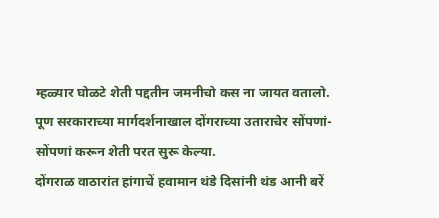म्हळ्यार घोळटे शेती पद्दतीन जमनीचो कस ना जायत वतालो. पूण सरकाराच्या मार्गदर्शनाखाल दोंगराच्या उताराचेर सोंपणां-सोंपणां करून शेती परत सुरू केल्या.
दोंगराळ वाठारांत हांगाचें हवामान थंडे दिसांनी थंड आनी बरें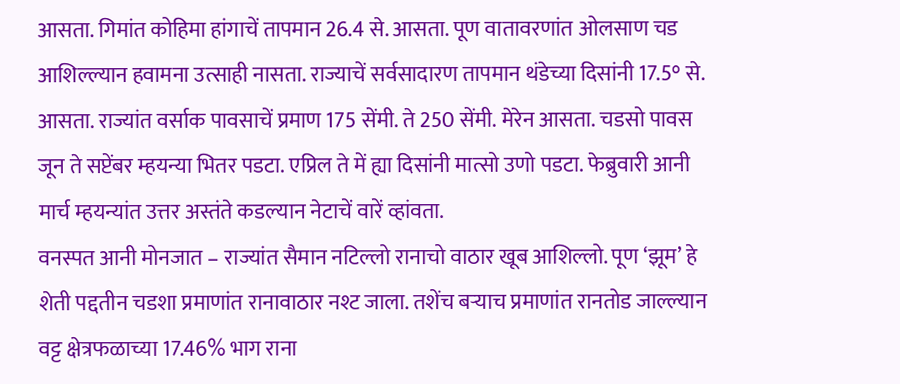आसता. गिमांत कोहिमा हांगाचें तापमान 26.4 से. आसता. पूण वातावरणांत ओलसाण चड आशिल्ल्यान हवामना उत्साही नासता. राज्याचें सर्वसादारण तापमान थंडेच्या दिसांनी 17.5° से. आसता. राज्यांत वर्साक पावसाचें प्रमाण 175 सेंमी. ते 250 सेंमी. मेरेन आसता. चडसो पावस जून ते सप्टेंबर म्हयन्या भितर पडटा. एप्रिल ते में ह्या दिसांनी मात्सो उणो पडटा. फेब्रुवारी आनी मार्च म्हयन्यांत उत्तर अस्तंते कडल्यान नेटाचें वारें व्हांवता.
वनस्पत आनी मोनजात – राज्यांत सैमान नटिल्लो रानाचो वाठार खूब आशिल्लो. पूण ‘झूम’ हे शेती पद्दतीन चडशा प्रमाणांत रानावाठार नश्ट जाला. तशेंच बऱ्याच प्रमाणांत रानतोड जाल्ल्यान वट्ट क्षेत्रफळाच्या 17.46% भाग राना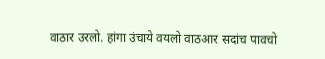वाठार उरलो. हांगा उंचाये वयलो वाठआर सदांच पावचो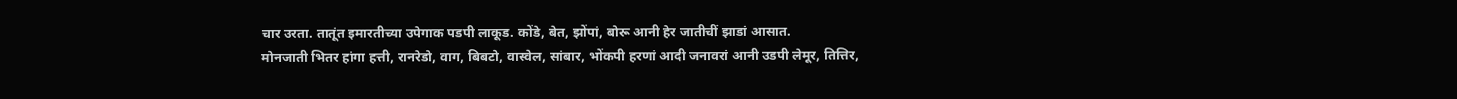चार उरता. तातूंत इमारतीच्या उपेगाक पडपी लाकूड. कोंडे, बेत, झोंपां, बोरू आनी हेर जातीचीं झाडां आसात.
मोनजाती भितर हांगा हत्ती, रानरेडो, वाग, बिबटो, वास्वेल, सांबार, भोंकपी हरणां आदी जनावरां आनी उडपी लेमूर, तित्तिर,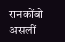रानकोंबो असलीं